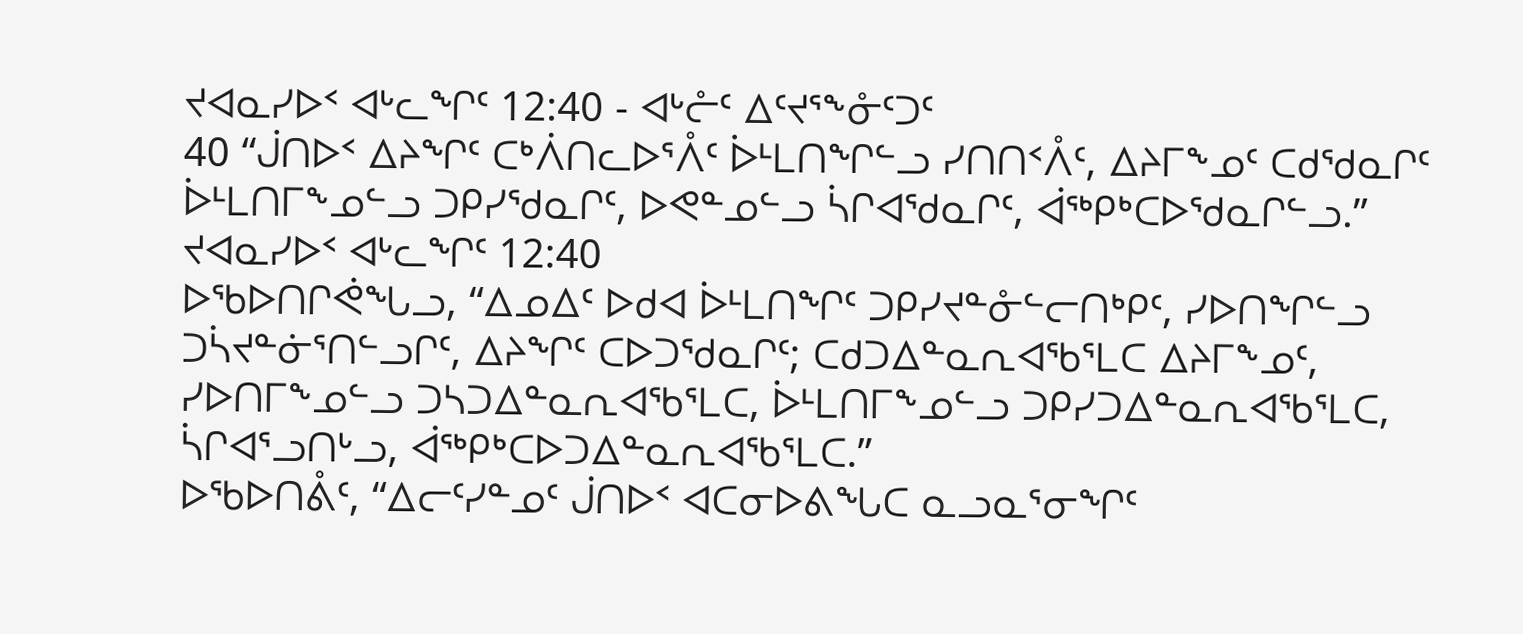ᔪᐊᓇᓯᐅᑉ ᐊᒡᓚᖏᑦ 12:40 - ᐊᒡᓔᑦ ᐃᑦᔪᕐᖕᓁᑦᑐᑦ
40 “ᒎᑎᐅᑉ ᐃᔨᖏᑦ ᑕᒃᐲᑎᓚᐅᕐᐰᑦ ᐆᒻᒪᑎᖏᓪᓗ ᓯᑎᑎᑉᐰᑦ, ᐃᔨᒥᖕᓄᑦ ᑕᑯᖁᓇᒋᑦ ᐆᒻᒪᑎᒥᖕᓄᓪᓗ ᑐᑭᓯᖁᓇᒋᑦ, ᐅᕙᓐᓄᓪᓗ ᓵᒋᐊᖁᓇᒋᑦ, ᐋᖅᑭᒃᑕᐅᖁᓇᒋᓪᓗ.”
ᔪᐊᓇᓯᐅᑉ ᐊᒡᓚᖏᑦ 12:40
ᐅᖃᐅᑎᒋᕚᖓᓗ, “ᐃᓄᐃᑦ ᐅᑯᐊ ᐆᒻᒪᑎᖏᑦ ᑐᑭᓯᔪᓐᓁᓪᓕᑎᒃᑭᑦ, ᓯᐅᑎᖏᓪᓗ ᑐᓵᔪᓐᓃᕐᑎᓪᓗᒋᑦ, ᐃᔨᖏᑦ ᑕᐅᑐᖁᓇᒋᑦ; ᑕᑯᑐᐃᓐᓇᕆᐊᖃᕐᒪᑕ ᐃᔨᒥᖕᓄᑦ, ᓯᐅᑎᒥᖕᓄᓪᓗ ᑐᓴᑐᐃᓐᓇᕆᐊᖃᕐᒪᑕ, ᐆᒻᒪᑎᒥᖕᓄᓪᓗ ᑐᑭᓯᑐᐃᓐᓇᕆᐊᖃᕐᒪᑕ, ᓵᒋᐊᕐᓗᑎᒡᓗ, ᐋᖅᑭᒃᑕᐅᑐᐃᓐᓇᕆᐊᖃᕐᒪᑕ.”
ᐅᖃᐅᑎᕔᑦ, “ᐃᓕᑦᓯᓐᓄᑦ ᒎᑎᐅᑉ ᐊᑕᓂᐅᕕᖓᑕ ᓇᓗᓇᕐᓂᖏᑦ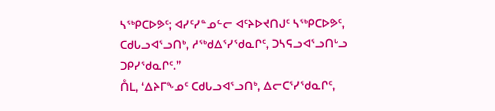ᓴᖅᑭᑕᐅᕗᑦ; ᐊᓯᑦᓯᓐᓄᓪᓕ ᐊᑦᔨᐅᔪᑎᒍᑦ ᓴᖅᑭᑕᐅᕗᑦ, ᑕᑯᒐᓗᐊᕐᓗᑎᒃ, ᓱᖅᑯᐃᕐᓯᖁᓇᒋᑦ, ᑐᓴᕋᓗᐊᕐᓗᑎᒡᓗ ᑐᑭᓯᖁᓇᒋᑦ.”
ᑍᒪ, ‘ᐃᔨᒥᖕᓄᑦ ᑕᑯᒐᓗᐊᕐᓗᑎᒃ, ᐃᓕᑕᕐᓯᖁᓇᒋᑦ,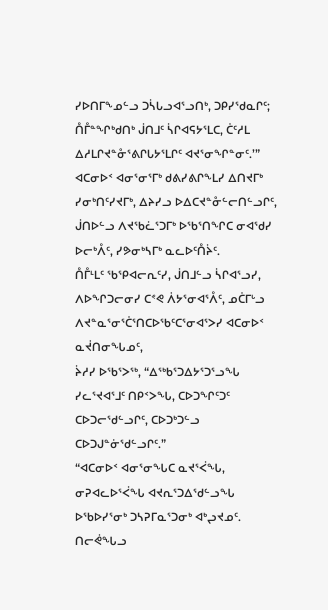ᓯᐅᑎᒥᖕᓄᓪᓗ ᑐᓵᒐᓗᐊᕐᓗᑎᒃ, ᑐᑭᓯᖁᓇᒋᑦ; ᑍᒤᓐᖏᒃᑯᑎᒃ ᒎᑎᒧᑦ ᓵᒋᐊᕋᔭᕐᒪᑕ, ᑖᑦᓱᒪ ᐃᓱᒪᒋᔪᓐᓁᕐᕕᒋᒐᔭᕐᒪᒋᑦ ᐊᔪᕐᓂᖏᓐᓂᑦ.’”
ᐊᑕᓂᐅᑉ ᐊᓂᕐᓂᕐᒥᒃ ᑯᕕᓯᕕᒋᖕᒪᓯ ᐃᑎᔪᒥᒃ ᓯᓂᒃᑎᑦᓯᔪᒥᒃ, ᐃᔨᓯᓗ ᐅᐃᑕᔪᓐᓁᓪᓕᑎᓪᓗᒋᑦ, ᒎᑎᐅᓪᓗ ᐱᔪᖃᓛᕐᑐᒥᒃ ᐅᖃᕐᑎᖏᑕ ᓂᐊᖁᓯ ᐅᓕᒃᐰᑦ, ᓯᕗᓂᒃᓴᒥᒃ ᓇᓚᐅᑦᑍᔩᑦ.
ᑍᒤᒻᒪᑦ ᖃᕿᐊᓕᕆᑦᓯ, ᒎᑎᒧᓪᓗ ᓵᒋᐊᕐᓗᓯ, ᐱᐅᖏᑐᓕᓂᓯ ᑕᕝᕙ ᐲᔭᕐᓂᐊᕐᐰᑦ, ᓄᑖᒥᒡᓗ ᐱᔪᓐᓇᕐᓂᕐᑖᕐᑎᑕᐅᖃᑦᑕᕐᓂᐊᕐᐳᓯ ᐊᑕᓂᐅᑉ ᓇᔫᑎᓂᖓᓄᑦ,
ᔩᓱᓯ ᐅᖃᕐᐳᖅ, “ᐃᖅᑲᕐᑐᐃᔭᕐᑐᕐᓗᖓ ᓯᓚᕐᔪᐊᕐᒧᑦ ᑎᑭᑉᐳᖓ, ᑕᐅᑐᖏᑦᑐᑦ ᑕᐅᑐᓕᖁᓪᓗᒋᑦ, ᑕᐅᑐᒃᑐᓪᓗ ᑕᐅᑐᒍᓐᓃᖁᓪᓗᒋᑦ.”
“ᐊᑕᓂᐅᑉ ᐊᓂᕐᓂᖓᑕ ᓇᔪᕐᐹᖓ, ᓂᕈᐊᓚᐅᕐᐹᖓ ᐊᔪᕆᕐᑐᐃᖁᓪᓗᖓ ᐅᖃᐅᓯᕐᓂᒃ ᑐᓴᕈᒥᓇᕐᑐᓂᒃ ᐊᒃᖢᔪᓄᑦ. ᑎᓕᕚᖓᓗ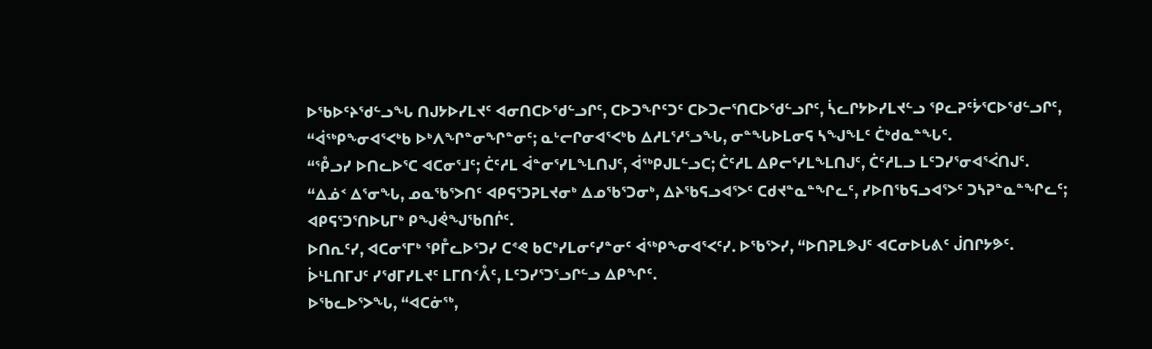ᐅᖃᐅᑦᔨᖁᓪᓗᖓ ᑎᒍᔭᐅᓯᒪᔪᑦ ᐊᓂᑎᑕᐅᖁᓪᓗᒋᑦ, ᑕᐅᑐᖏᑦᑐᑦ ᑕᐅᑐᓕᕐᑎᑕᐅᖁᓪᓗᒋᑦ, ᓵᓚᒋᔭᐅᓯᒪᔪᓪᓗ ᕿᓚᕈᑦᔮᕐᑕᐅᖁᓪᓗᒋᑦ,
“ᐋᖅᑭᖕᓂᐊᕐᐸᒃᑲ ᐅᒃᐱᖏᓐᓂᖏᓐᓂᑦ; ᓇᒡᓕᒋᓂᐊᕐᐸᒃᑲ ᐃᓱᒪᕐᓱᕐᓗᖓ, ᓂᓐᖓᐅᒪᓂᕋ ᓴᖑᖕᒪᑦ ᑖᒃᑯᓇᓐᖓᑦ.
“ᕾᓗᓯ ᐅᑎᓚᐅᕐᑕ ᐊᑕᓂᕐᒧᑦ; ᑖᑦᓱᒪ ᐋᓐᓂᕐᓯᒪᖕᒪᑎᒍᑦ, ᐋᖅᑭᒍᒪᓪᓗᑕ; ᑖᑦᓱᒪ ᐃᑭᓕᕐᓯᒪᖕᒪᑎᒍᑦ, ᑖᑦᓱᒪᓗ ᒪᑦᑐᓯᕐᓂᐊᕐᐹᑎᒍᑦ.
“ᐃᓅᑉ ᐃᕐᓂᖓ, ᓄᓇᖃᕐᐳᑎᑦ ᐊᑭᕋᕐᑐᕈᒪᔪᓂᒃ ᐃᓄᖃᕐᑐᓂᒃ, ᐃᔨᖃᕋᓗᐊᕐᐳᑦ ᑕᑯᔪᓐᓇᓐᖏᓚᑦ, ᓯᐅᑎᖃᕋᓗᐊᕐᐳᑦ ᑐᓴᕈᓐᓇᓐᖏᓚᑦ; ᐊᑭᕋᕐᑐᕐᑎᐅᒐᒥᒃ ᑭᖑᕚᖑᖃᑎᒌᑦ.
ᐅᑎᕆᑦᓯ, ᐊᑕᓂᕐᒥᒃ ᕿᒤᓚᐅᕐᑐᓯ ᑕᕝᕙ ᑲᑕᒃᓯᒪᓂᑦᓯᓐᓂᑦ ᐋᖅᑭᖕᓂᐊᕐᐸᑦᓯ. ᐅᖃᕐᐳᓯ, “ᐅᑎᕈᒪᕗᒍᑦ ᐊᑕᓂᐅᒐᕕᑦ ᒎᑎᒋᔭᕗᑦ.
ᐆᒻᒪᑎᒥᒍᑦ ᓯᖁᒥᓯᒪᔪᑦ ᒪᒥᑎᑉᐰᑦ, ᒪᑦᑐᓯᕐᑐᕐᓗᒋᓪᓗ ᐃᑭᖏᑦ.
ᐅᖃᓚᐅᕐᐳᖓ, “ᐊᑕᓃᖅ,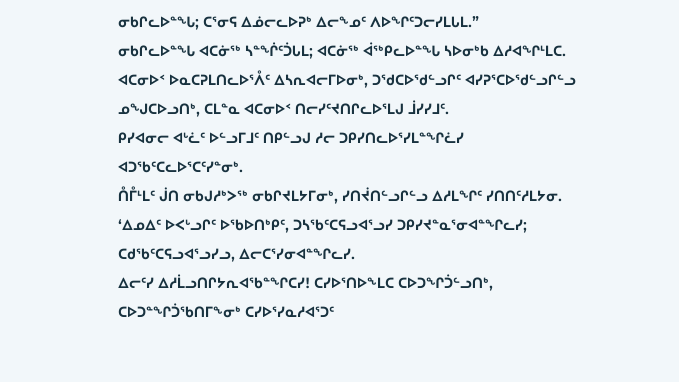ᓂᑲᒋᓚᐅᓐᖓ; ᑕᕐᓂᕋ ᐃᓅᓕᓚᐅᕈᒃ ᐃᓕᖕᓄᑦ ᐱᐅᖏᑦᑐᓕᓯᒪᒐᒪ.”
ᓂᑲᒋᓚᐅᓐᖓ ᐊᑕᓃᖅ ᓴᓐᖐᑦᑑᒐᒪ; ᐊᑕᓃᖅ ᐋᖅᑭᓚᐅᓐᖓ ᓴᐅᓂᒃᑲ ᐃᓱᐊᖏᒻᒪᑕ.
ᐊᑕᓂᐅᑉ ᐅᓇᑕᕈᒪᑎᓚᐅᕐᐰᑦ ᐃᓴᕆᐊᓕᒥᐅᓂᒃ, ᑐᖁᑕᐅᖁᓪᓗᒋᑦ ᐊᓯᕈᕐᑕᐅᖁᓪᓗᒋᓪᓗ ᓄᖑᑕᐅᓗᑎᒃ, ᑕᒪᓐᓇ ᐊᑕᓂᐅᑉ ᑎᓕᓯᑦᔪᑎᒋᓚᐅᕐᒪᒍ ᒨᓯᓯᒧᑦ.
ᑭᓯᐊᓂᓕ ᐊᒡᓛᑦ ᐅᓪᓗᒥᒧᑦ ᑎᑭᓪᓗᒍ ᓱᓕ ᑐᑭᓯᑎᓚᐅᕐᓯᒪᓐᖏᓛᓯ ᐊᑐᖃᑦᑕᓚᐅᕐᑕᑦᓯᓐᓂᒃ.
ᑍᒤᒻᒪᑦ ᒎᑎ ᓂᑲᒍᓱᒃᐳᖅ ᓂᑲᒋᔪᒪᔭᒥᓂᒃ, ᓯᑎᔫᑎᓪᓗᒋᓪᓗ ᐃᓱᒪᖏᑦ ᓯᑎᑎᑦᓱᒪᔭᓂ.
‘ᐃᓄᐃᑦ ᐅᐸᒡᓗᒋᑦ ᐅᖃᐅᑎᒃᑭᑦ, ᑐᓴᖃᑦᑕᕋᓗᐊᕐᓗᓯ ᑐᑭᓯᔪᓐᓇᕐᓂᐊᓐᖏᓚᓯ; ᑕᑯᖃᑦᑕᕋᓗᐊᕐᓗᓯᓗ, ᐃᓕᑕᕐᓯᓂᐊᓐᖏᓚᓯ.
ᐃᓕᑦᓯ ᐃᓱᒫᓗᑎᒋᔭᕆᐊᖃᓐᖏᑕᓯ! ᑕᓯᐅᕐᑎᐅᖕᒪᑕ ᑕᐅᑐᖏᑑᓪᓗᑎᒃ, ᑕᐅᑐᓐᖏᑑᖃᑎᒥᖕᓂᒃ ᑕᓯᐅᕐᓯᓇᓱᐊᕐᑐᑦ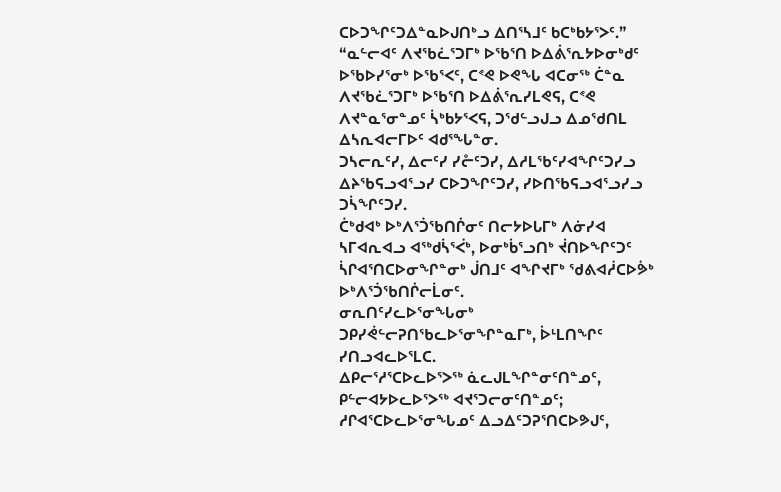ᑕᐅᑐᖏᑦᑐᐃᓐᓇᐅᒍᑎᒃᓗ ᐃᑎᕐᓴᒧᑦ ᑲᑕᒃᑲᔭᕐᐳᑦ.”
“ᓇᓪᓕᐊᑦ ᐱᔪᖃᓛᕐᑐᒥᒃ ᐅᖃᕐᑎ ᐅᐃᕖᕐᕆᔭᐅᓂᒃᑯᑦ ᐅᖃᐅᓯᕐᓂᒃ ᐅᖃᕐᐸᑦ, ᑕᕝᕙ ᐅᕙᖓ ᐊᑕᓂᖅ ᑖᓐᓇ ᐱᔪᖃᓛᕐᑐᒥᒃ ᐅᖃᕐᑎ ᐅᐃᕖᕐᕆᓯᒪᕙᕋ, ᑕᕝᕙ ᐱᔪᓐᓇᕐᓂᓐᓄᑦ ᓵᒃᑲᔭᕐᐸᕋ, ᑐᖁᓪᓗᒍᓗ ᐃᓄᖁᑎᒪ ᐃᓴᕆᐊᓕᒥᐅᑦ ᐊᑯᕐᖓᓐᓂ.
ᑐᓴᓕᕆᑦᓯ, ᐃᓕᑦᓯ ᓯᓔᑦᑐᓯ, ᐃᓱᒪᖃᑦᓯᐊᖏᑦᑐᓯᓗ ᐃᔨᖃᕋᓗᐊᕐᓗᓯ ᑕᐅᑐᖏᑦᑐᓯ, ᓯᐅᑎᖃᕋᓗᐊᕐᓗᓯᓗ ᑐᓵᖏᑦᑐᓯ.
ᑖᒃᑯᐊᒃ ᐅᒃᐱᕐᑑᖃᑎᒌᓂᑦ ᑎᓕᔭᐅᒐᒥᒃ ᐱᓃᓯᐊ ᓴᒥᐊᕆᐊᓗ ᐊᖅᑯᓵᕐᐹᒃ, ᐅᓂᒃᑳᕐᓗᑎᒃ ᔫᑎᐅᖏᑦᑐᑦ ᓵᒋᐊᕐᑎᑕᐅᓂᖏᓐᓂᒃ ᒎᑎᒧᑦ ᐊᖏᔪᒥᒃ ᖁᕕᐊᓲᑕᐅᕘᒃ ᐅᒃᐱᕐᑑᖃᑎᒌᓕᒫᓂᑦ.
ᓂᕆᑎᑦᓯᓚᐅᕐᓂᖓᓂᒃ ᑐᑭᓯᕚᓪᓕᕈᑎᖃᓚᐅᕐᓂᖏᓐᓇᒥᒃ, ᐆᒻᒪᑎᖏᑦ ᓯᑎᓗᐊᓚᐅᕐᒪᑕ.
ᐃᑭᓕᕐᓱᕐᑕᐅᓚᐅᕐᐳᖅ ᓈᓚᒍᒪᖏᓐᓂᑦᑎᓐᓄᑦ, ᑭᓪᓕᐊᔭᐅᓚᐅᕐᐳᖅ ᐊᔪᕐᑐᓕᓂᑦᑎᓐᓄᑦ; ᓱᒋᐊᕐᑕᐅᓚᐅᕐᓂᖓᓄᑦ ᐃᓗᐃᑦᑐᕈᕐᑎᑕᐅᕗᒍᑦ,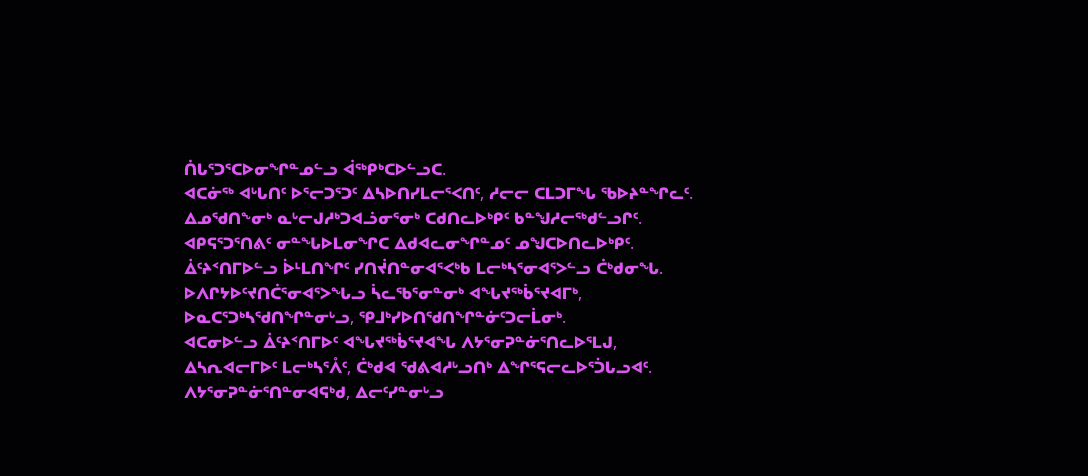ᑏᒐᕐᑐᕐᑕᐅᓂᖏᓐᓄᓪᓗ ᐋᖅᑭᒃᑕᐅᓪᓗᑕ.
ᐊᑕᓃᖅ ᐊᒡᒐᑎᑦ ᐅᕐᓕᑐᕐᑐᑦ ᐃᓴᐅᑎᓯᒪᓕᕐᐸᑎᑦ, ᓱᓕᓕ ᑕᒪᑐᒥᖓ ᖃᐅᔨᓐᖏᓚᑦ. ᐃᓄᖁᑎᖕᓂᒃ ᓇᒡᓕᒍᓱᒃᑐᐊᓘᓂᕐᓂᒃ ᑕᑯᑎᓚᐅᒃᑭᑦ ᑲᓐᖑᓱᓕᖅᑯᓪᓗᒋᑦ. ᐊᑭᕋᕐᑐᕐᑎᕕᑦ ᓂᓐᖓᐅᒪᓂᖏᑕ ᐃᑯᐊᓚᓂᖏᓐᓄᑦ ᓄᖑᑕᐅᑎᓚᐅᒃᑭᑦ.
ᐄᑦᔨᑉᑎᒥᐅᓪᓗ ᐆᒻᒪᑎᖏᑦ ᓯᑎᔫᑎᓐᓂᐊᕐᐸᒃᑲ ᒪᓕᒃᓴᕐᓂᐊᕐᐳᓪᓗ ᑖᒃᑯᓂᖓ. ᐅᐱᒋᔭᐅᑦᔪᑎᑖᕐᓂᐊᕐᐳᖓᓗ ᓵᓚᖃᕐᓂᓐᓂᒃ ᐊᖓᔪᖅᑳᕐᔪᐊᒥᒃ, ᐅᓇᑕᕐᑐᒃᓴᖁᑎᖏᓐᓂᒡᓗ, ᕿᒧᒃᓯᐅᑎᖁᑎᖏᓐᓃᑦᑐᓕᒫᓂᒃ.
ᐊᑕᓂᐅᓪᓗ ᐄᑦᔨᑉᑎᒥᐅᑦ ᐊᖓᔪᖅᑳᕐᔪᐊᖓ ᐱᔭᕐᓂᕈᓐᓃᕐᑎᓚᐅᕐᒪᒍ, ᐃᓴᕆᐊᓕᒥᐅᑦ ᒪᓕᒃᓴᕐᐰᑦ, ᑖᒃᑯᐊ ᖁᕕᐊᓱᒡᓗᑎᒃ ᐃᖏᕐᕋᓕᓚᐅᕐᑑᒐᓗᐊᑦ.
ᐱᔭᕐᓂᕈᓐᓃᕐᑎᓐᓂᐊᕋᒃᑯ, ᐃᓕᑦᓯᓐᓂᒡᓗ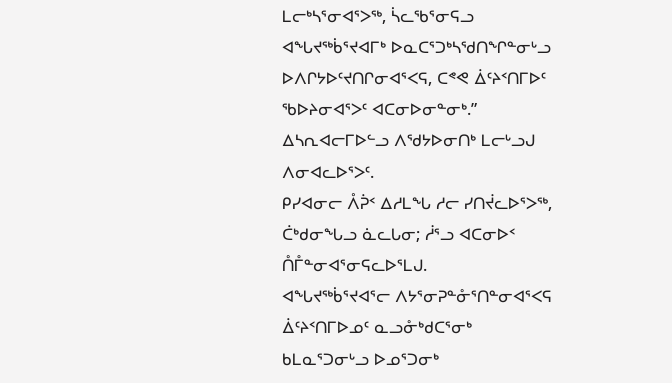ᒪᓕᒃᓴᕐᓂᐊᕐᐳᖅ, ᓵᓚᖃᕐᓂᕋᓗ ᐊᖓᔪᖅᑳᕐᔪᐊᒥᒃ ᐅᓇᑕᕐᑐᒃᓴᖁᑎᖏᓐᓂᒡᓗ ᐅᐱᒋᔭᐅᑦᔪᑎᒋᓂᐊᕐᐸᕋ, ᑕᕝᕙ ᐄᑦᔨᑉᑎᒥᐅᑦ ᖃᐅᔨᓂᐊᕐᐳᑦ ᐊᑕᓂᐅᓂᓐᓂᒃ.” ᐃᓴᕆᐊᓕᒥᐅᓪᓗ ᐱᖁᔭᐅᓂᑎᒃ ᒪᓕᒡᓗᒍ ᐱᓂᐊᓚᐅᕐᐳᑦ.
ᑭᓯᐊᓂᓕ ᐰᕉᑉ ᐃᓱᒪᖓ ᓱᓕ ᓯᑎᔫᓚᐅᕐᐳᖅ, ᑖᒃᑯᓂᖓᓗ ᓈᓚᒐᓂ; ᓲᕐᓗ ᐊᑕᓂᐅᑉ ᑍᒤᓐᓂᐊᕐᓂᕋᓚᐅᕐᒪᒍ.
ᐊᖓᔪᖅᑳᕐᔪᐊᕐᓕ ᐱᔭᕐᓂᕈᓐᓁᕐᑎᓐᓂᐊᕐᐸᕋ ᐄᑦᔨᑉᑎᒥᐅᓄᑦ ᓇᓗᓁᒃᑯᑕᕐᓂᒃ ᑲᒪᓇᕐᑐᓂᒡᓗ ᐅᓄᕐᑐᓂᒃ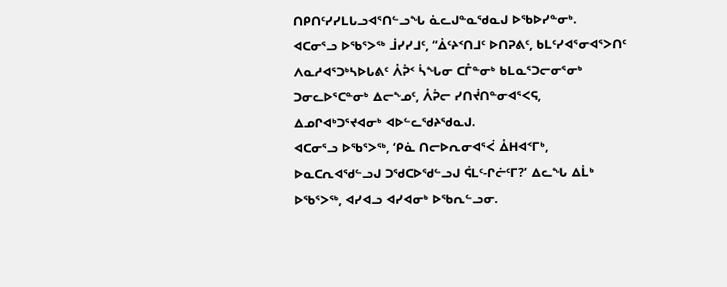ᑎᑭᑎᑦᓯᓯᒪᒐᓗᐊᕐᑎᓪᓗᖓ ᓈᓚᒍᓐᓇᖁᓇᒍ ᐅᖃᐅᓯᓐᓂᒃ.
ᐊᑕᓂᕐᓗ ᐅᖃᕐᐳᖅ ᒨᓯᓯᒧᑦ, “ᐄᑦᔨᑉᑎᒧᑦ ᐅᑎᕈᕕᑦ, ᑲᒪᑦᓯᐊᕐᓂᐊᕐᐳᑎᑦ ᐱᓇᓱᐊᕐᑐᒃᓴᐅᒐᕕᑦ ᐰᕉᑉ ᓵᖓᓂ ᑕᒤᓐᓂᒃ ᑲᒪᓇᕐᑐᓕᓂᕐᓂᒃ ᑐᓂᓚᐅᕐᑕᓐᓂᒃ ᐃᓕᖕᓄᑦ, ᐰᕉᓕ ᓯᑎᔫᑎᓐᓂᐊᕐᐸᕋ, ᐃᓄᒋᐊᒃᑐᕐᔪᐊᓂᒃ ᐊᐅᓪᓚᖁᔨᖁᓇᒍ.
ᐊᑕᓂᕐᓗ ᐅᖃᕐᐳᖅ, ‘ᑭᓈ ᑎᓕᐅᕆᓂᐊᕐᐹ ᐂᕼᐊᑉᒥᒃ, ᐅᓇᑕᕆᐊᖁᓪᓗᒍ ᑐᖁᑕᐅᖁᓪᓗᒍ ᕌᒪᑦ-ᒋᓖᑦᒥ?’ ᐃᓚᖓ ᐃᒫᒃ ᐅᖃᕐᐳᖅ, ᐊᓯᐊᓗ ᐊᓯᐊᓂᒃ ᐅᖃᕆᓪᓗᓂ.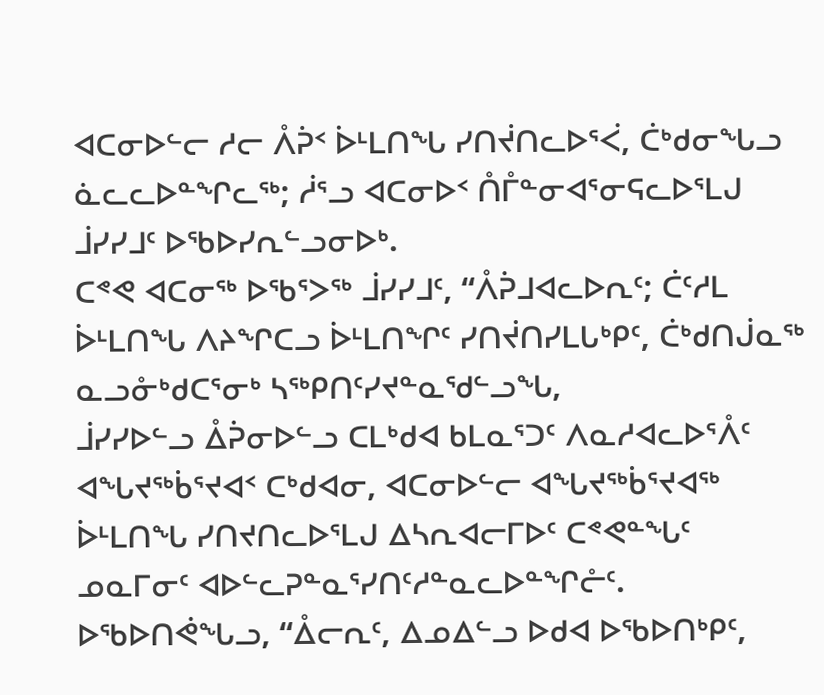ᐊᑕᓂᐅᓪᓕ ᓱᓕ ᐰᕉᑉ ᐆᒻᒪᑎᖓ ᓯᑎᔫᑎᓚᐅᕐᐹ, ᑖᒃᑯᓂᖓᓗ ᓈᓚᓚᐅᓐᖏᓚᖅ; ᓲᕐᓗ ᐊᑕᓂᐅᑉ ᑍᒤᓐᓂᐊᕐᓂᕋᓚᐅᕐᒪᒍ ᒨᓯᓯᒧᑦ ᐅᖃᐅᓯᕆᓪᓗᓂᐅᒃ.
ᑕᕝᕙ ᐊᑕᓂᖅ ᐅᖃᕐᐳᖅ ᒨᓯᓯᒧᑦ, “ᐰᕉᒧᐊᓚᐅᕆᑦ; ᑖᑦᓱᒪ ᐆᒻᒪᑎᖓ ᐱᔨᖏᑕᓗ ᐆᒻᒪᑎᖏᑦ ᓯᑎᔫᑎᓯᒪᒐᒃᑭᑦ, ᑖᒃᑯᑎᒎᓇᖅ ᓇᓗᓁᒃᑯᑕᕐᓂᒃ ᓴᖅᑭᑎᑦᓯᔪᓐᓇᖁᓪᓗᖓ,
ᒨᓯᓯᐅᓪᓗ ᐂᕉᓂᐅᓪᓗ ᑕᒪᒃᑯᐊ ᑲᒪᓇᕐᑐᑦ ᐱᓇᓱᐊᓚᐅᕐᐰᑦ ᐊᖓᔪᖅᑳᕐᔪᐊᑉ ᑕᒃᑯᐊᓂ, ᐊᑕᓂᐅᓪᓕ ᐊᖓᔪᖅᑳᕐᔪᐊᖅ ᐆᒻᒪᑎᖓ ᓯᑎᔪᑎᓚᐅᕐᒪᒍ ᐃᓴᕆᐊᓕᒥᐅᑦ ᑕᕝᕙᓐᖓᑦ ᓄᓇᒥᓂᑦ ᐊᐅᓪᓚᕈᓐᓇᕐᓯᑎᑦᓱᓐᓇᓚᐅᓐᖏᓔᑦ.
ᐅᖃᐅᑎᕚᖓᓗ, “ᐂᓕᕆᑦ, ᐃᓄᐃᓪᓗ ᐅᑯᐊ ᐅᖃᐅᑎᒃᑭᑦ,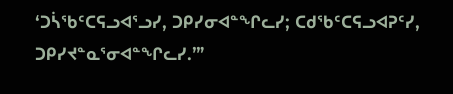‘ᑐᓵᖃᑦᑕᕋᓗᐊᕐᓗᓯ, ᑐᑭᓯᓂᐊᓐᖏᓚᓯ; ᑕᑯᖃᑦᑕᕋᓗᐊᕈᑦᓯ, ᑐᑭᓯᔪᓐᓇᕐᓂᐊᓐᖏᓚᓯ.’”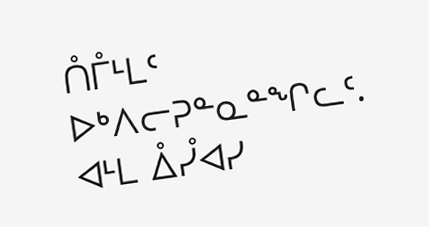ᑍᒤᒻᒪᑦ ᐅᒃᐱᓕᕈᓐᓇᓐᖏᓚᑦ. ᐊᒻᒪ ᐂᓮᐊᓯ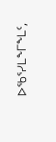ᐅᖃᕐᓯᒪᖕᒥᖕᒪᑦ,